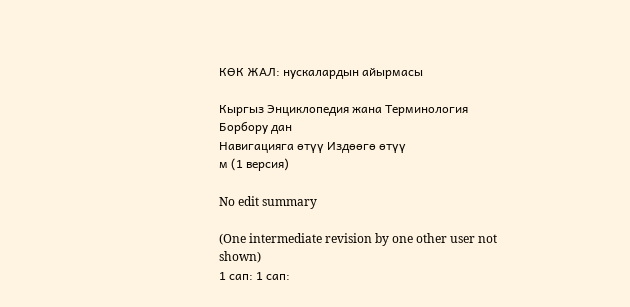КӨК ЖАЛ: нускалардын айырмасы

Кыргыз Энциклопедия жана Терминология Борбору дан
Навигацияга өтүү Издөөгө өтүү
м (1 версия)

No edit summary

(One intermediate revision by one other user not shown)
1 сап: 1 сап: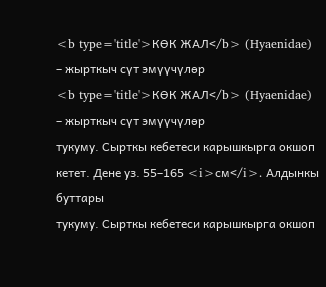<b type='title'>КӨК ЖАЛ</b> (Hyaenidae) – жырткыч сүт эмүүчүлөр
<b type='title'>КӨК ЖАЛ</b> (Hyaenidae) – жырткыч сүт эмүүчүлөр
тукуму. Сырткы кебетеси карышкырга окшоп кетет. Дене уз. 55–165 <i>см</i>. Алдынкы буттары
тукуму. Сырткы кебетеси карышкырга окшоп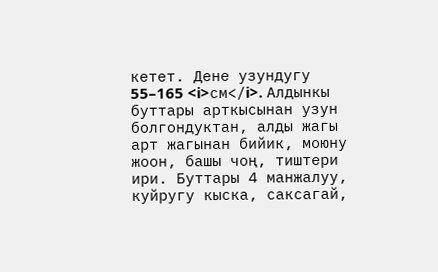кетет. Дене узундугу 55–165 <i>см</i>. Алдынкы буттары арткысынан узун болгондуктан, алды жагы арт жагынан бийик, моюну жоон, башы чоң, тиштери ири. Буттары 4 манжалуу, куйругу кыска, саксагай,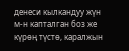денеси кылкандуу жүн м-н капталган боз же күрөң түстө, каралжын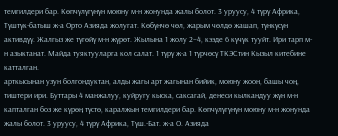темгилдери бар. Көпчүлүгүнүн моюну м-н жонунда жалы болот. 3 уруусу, 4 түрү Африка, Түштүк-батыш ж-а Орто Азияда жолугат. Көбүнчө чөл, жарым чөлдө жашап, түнкүсүн активдүү. Жалгыз же түгөйү м-н жүрөт. Жылына 1 жолу 2–4, кээде 6 күчүк тууйт. Ири тарп м-н азыктанат. Майда туяктууларга кол салат. 1 түрү ж-а 1 түрчөсү ТКЭСтин Кызыл китебине катталган.
арткысынан узун болгондуктан, алды жагы арт жагынан бийик, моюну жоон, башы чоң, тиштери ири. Буттары 4 манжалуу, куйругу кыска, саксагай, денеси кылкандуу жүн м-н капталган боз же күрөң түстө, каралжын темгилдери бар. Көпчүлүгүнүн моюну м-н жонунда жалы болот. 3 уруусу, 4 түрү Африка, Түш.-Бат. ж-а О. Азияда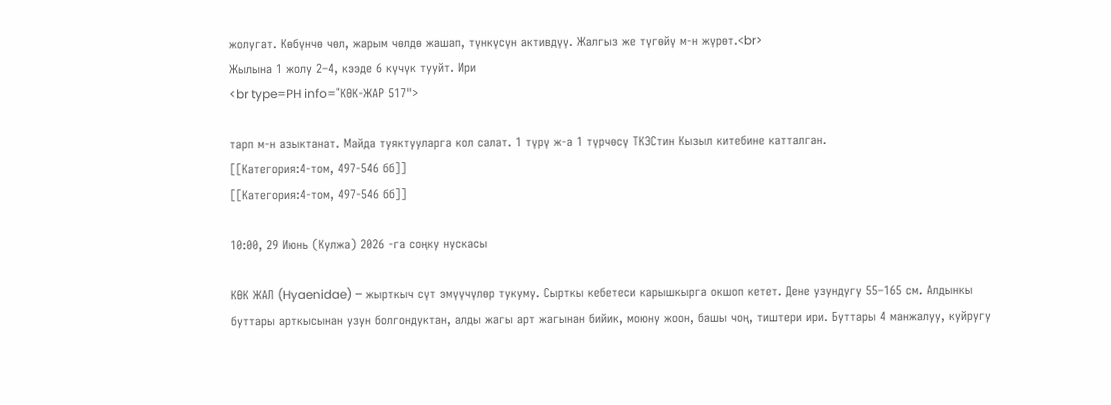жолугат. Көбүнчө чөл, жарым чөлдө жашап, түнкүсүн активдүү. Жалгыз же түгөйү м-н жүрөт.<br>
Жылына 1 жолу 2–4, кээде 6 күчүк тууйт. Ири
<br type=PH info="КӨК-ЖАР 517">

тарп м-н азыктанат. Майда туяктууларга кол салат. 1 түрү ж-а 1 түрчөсү ТКЭСтин Кызыл китебине катталган.
[[Категория:4-том, 497-546 бб]]
[[Категория:4-том, 497-546 бб]]

10:00, 29 Июнь (Кулжа) 2026 -га соңку нускасы

КӨК ЖАЛ (Hyaenidae) – жырткыч сүт эмүүчүлөр тукуму. Сырткы кебетеси карышкырга окшоп кетет. Дене узундугу 55–165 см. Алдынкы буттары арткысынан узун болгондуктан, алды жагы арт жагынан бийик, моюну жоон, башы чоң, тиштери ири. Буттары 4 манжалуу, куйругу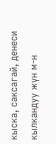кыска, саксагай, денеси кылкандуу жүн м-н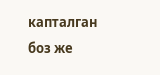капталган боз же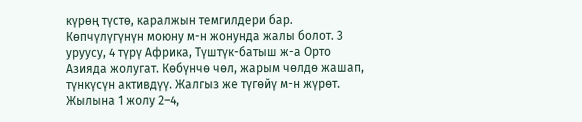күрөң түстө, каралжын темгилдери бар. Көпчүлүгүнүн моюну м-н жонунда жалы болот. 3 уруусу, 4 түрү Африка, Түштүк-батыш ж-а Орто Азияда жолугат. Көбүнчө чөл, жарым чөлдө жашап, түнкүсүн активдүү. Жалгыз же түгөйү м-н жүрөт. Жылына 1 жолу 2–4,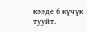кээде 6 күчүк тууйт.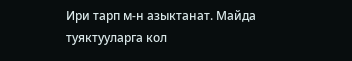Ири тарп м-н азыктанат. Майда туяктууларга кол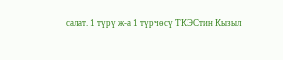салат. 1 түрү ж-а 1 түрчөсү ТКЭСтин Кызыл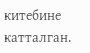китебине катталган.